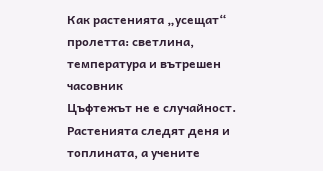Как растенията „усещат“ пролетта: светлина, температура и вътрешен часовник
Цъфтежът не е случайност. Растенията следят деня и топлината, а учените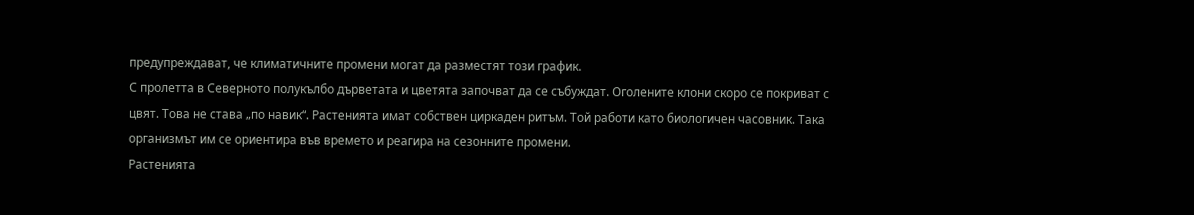предупреждават, че климатичните промени могат да разместят този график.
С пролетта в Северното полукълбо дърветата и цветята започват да се събуждат. Оголените клони скоро се покриват с цвят. Това не става „по навик“. Растенията имат собствен циркаден ритъм. Той работи като биологичен часовник. Така организмът им се ориентира във времето и реагира на сезонните промени.
Растенията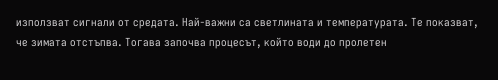използват сигнали от средата. Най-важни са светлината и температурата. Те показват, че зимата отстъпва. Тогава започва процесът, който води до пролетен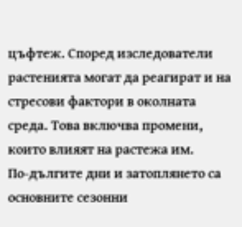цъфтеж. Според изследователи растенията могат да реагират и на стресови фактори в околната среда. Това включва промени, които влияят на растежа им.
По-дългите дни и затоплянето са основните сезонни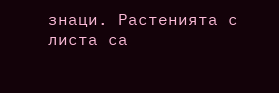знаци. Растенията с листа са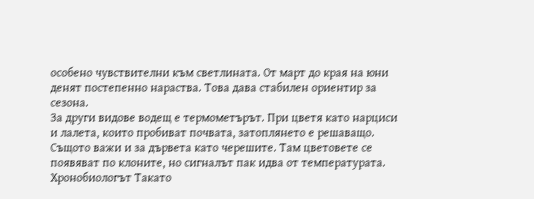особено чувствителни към светлината. От март до края на юни денят постепенно нараства. Това дава стабилен ориентир за сезона.
За други видове водещ е термометърът. При цветя като нарциси и лалета, които пробиват почвата, затоплянето е решаващо. Същото важи и за дървета като черешите. Там цветовете се появяват по клоните, но сигналът пак идва от температурата.
Хронобиологът Такато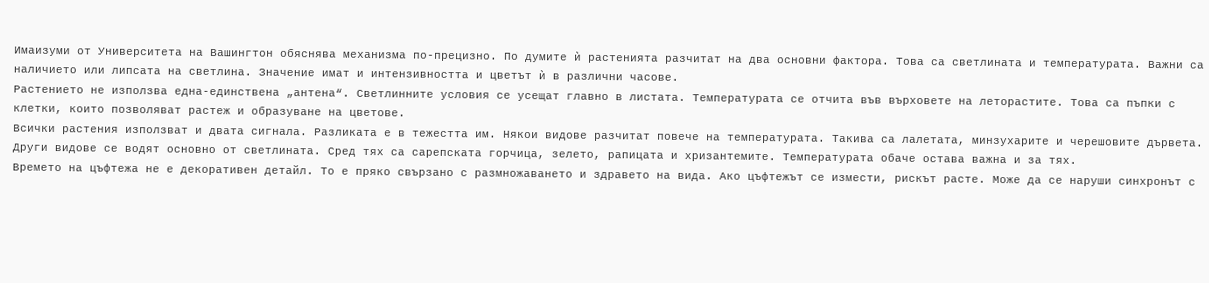Имаизуми от Университета на Вашингтон обяснява механизма по-прецизно. По думите ѝ растенията разчитат на два основни фактора. Това са светлината и температурата. Важни са наличието или липсата на светлина. Значение имат и интензивността и цветът ѝ в различни часове.
Растението не използва една-единствена „антена“. Светлинните условия се усещат главно в листата. Температурата се отчита във върховете на леторастите. Това са пъпки с клетки, които позволяват растеж и образуване на цветове.
Всички растения използват и двата сигнала. Разликата е в тежестта им. Някои видове разчитат повече на температурата. Такива са лалетата, минзухарите и черешовите дървета. Други видове се водят основно от светлината. Сред тях са сарепската горчица, зелето, рапицата и хризантемите. Температурата обаче остава важна и за тях.
Времето на цъфтежа не е декоративен детайл. То е пряко свързано с размножаването и здравето на вида. Ако цъфтежът се измести, рискът расте. Може да се наруши синхронът с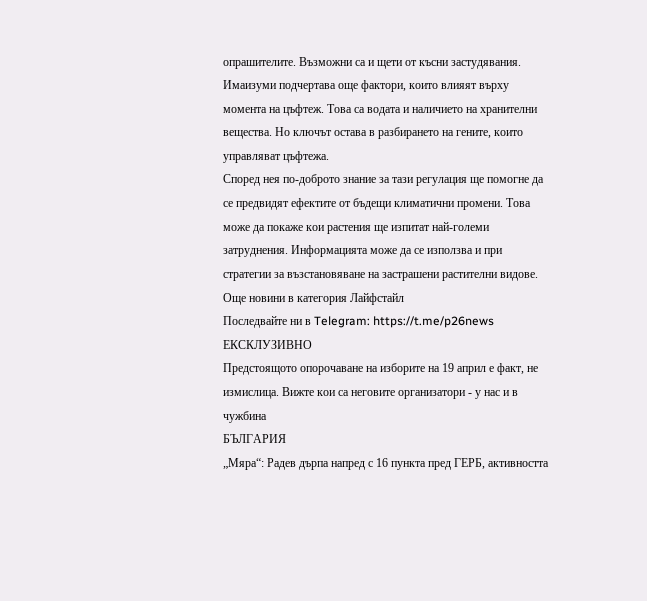опрашителите. Възможни са и щети от късни застудявания.
Имаизуми подчертава още фактори, които влияят върху момента на цъфтеж. Това са водата и наличието на хранителни вещества. Но ключът остава в разбирането на гените, които управляват цъфтежа.
Според нея по-доброто знание за тази регулация ще помогне да се предвидят ефектите от бъдещи климатични промени. Това може да покаже кои растения ще изпитат най-големи затруднения. Информацията може да се използва и при стратегии за възстановяване на застрашени растителни видове.
Още новини в категория Лайфстайл
Последвайте ни в Telegram: https://t.me/p26news
ЕКСКЛУЗИВНО
Предстоящото опорочаване на изборите на 19 април е факт, не измислица. Вижте кои са неговите организатори - у нас и в чужбина
БЪЛГАРИЯ
„Мяра“: Радев дърпа напред с 16 пункта пред ГЕРБ, активността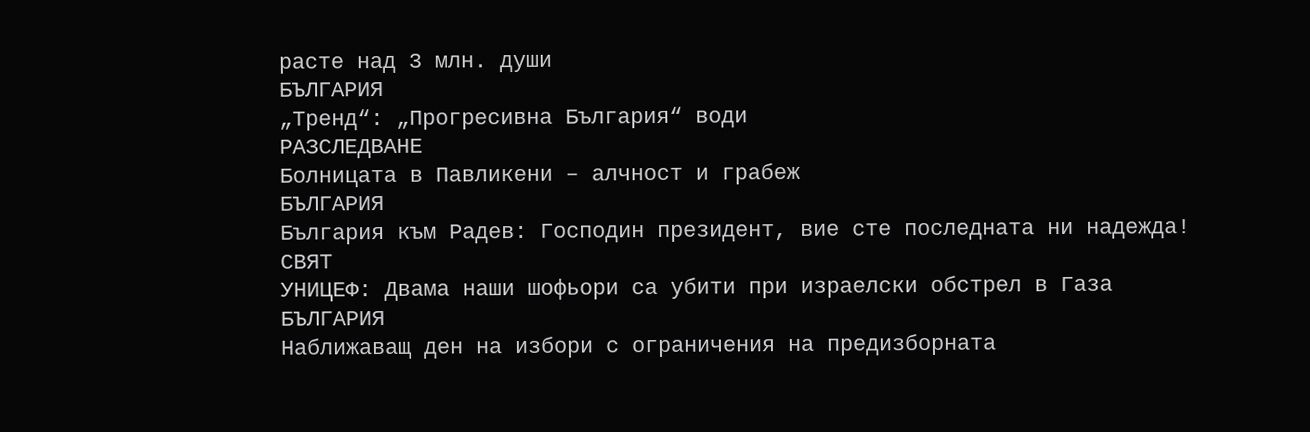расте над 3 млн. души
БЪЛГАРИЯ
„Тренд“: „Прогресивна България“ води
РАЗСЛЕДВАНЕ
Болницата в Павликени – алчност и грабеж
БЪЛГАРИЯ
България към Радев: Господин президент, вие сте последната ни надежда!
СВЯТ
УНИЦЕФ: Двама наши шофьори са убити при израелски обстрел в Газа
БЪЛГАРИЯ
Наближаващ ден на избори с ограничения на предизборната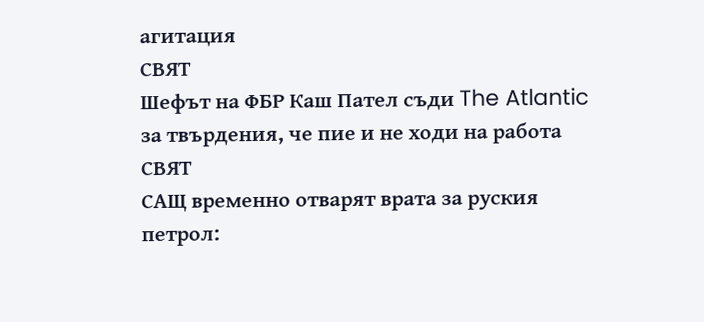агитация
СВЯТ
Шефът на ФБР Каш Пател съди The Atlantic за твърдения, че пие и не ходи на работа
СВЯТ
САЩ временно отварят врата за руския петрол: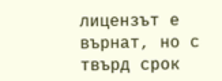лицензът е върнат, но с твърд срок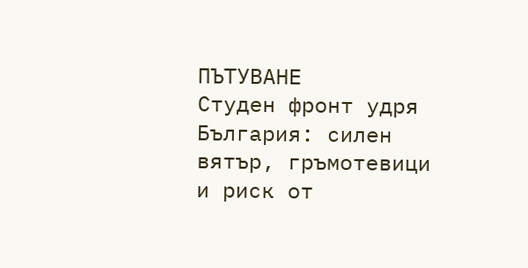ПЪТУВАНЕ
Студен фронт удря България: силен вятър, гръмотевици и риск от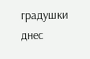градушки днес